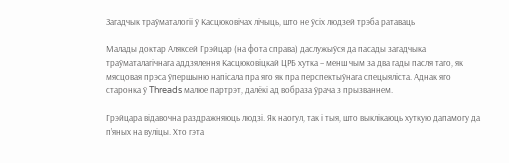Загадчык траўматалогіі ў Касцюковічах лічыць, што не ўсіх людзей трэба ратаваць

Малады доктар Аляксей Грэйцар (на фота справа) даслужыўся да пасады загадчыка траўматалагічнага аддзялення Касцюковіцкай ЦРБ хутка – менш чым за два гады пасля таго, як мясцовая прэса ўпершыню напісала пра яго як пра перспектыўнага спецыяліста. Аднак яго старонка ў Threads малюе партрэт, далёкі ад вобраза ўрача з прызваннем.

Грэйцара відавочна раздражняюць людзі. Як наогул, так і тыя, што выклікаюць хуткую дапамогу да п’яных на вуліцы. Хто гэта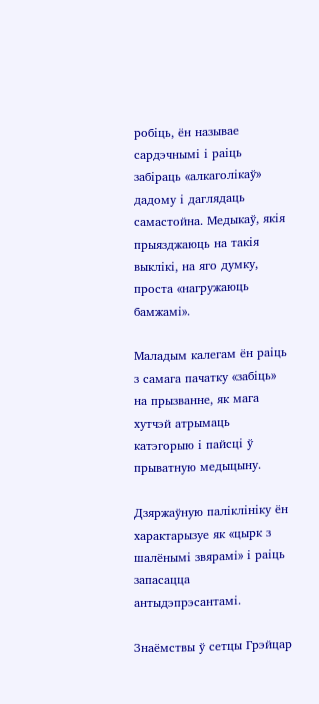робіць, ён называе сардэчнымі і раіць забіраць «алкаголікаў» дадому і даглядаць самастойна. Медыкаў, якія прыязджаюць на такія выклікі, на яго думку, проста «нагружаюць бамжамі».

Маладым калегам ён раіць з самага пачатку «забіць» на прызванне, як мага хутчэй атрымаць катэгорыю і пайсці ў прыватную медыцыну.

Дзяржаўную паліклініку ён характарызуе як «цырк з шалёнымі звярамі» і раіць запасацца антыдэпрэсантамі.

Знаёмствы ў сетцы Грэйцар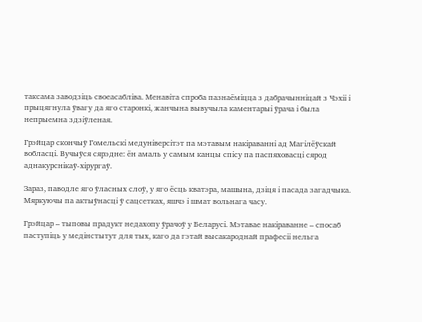таксама заводзіць своеасабліва. Менавіта спроба пазнаёміцца з дабрачынніцай з Чэхіі і прыцягнула ўвагу да яго старонкі, жанчына вывучыла каментарыі ўрача і была непрыемна здзіўленая.

Грэйцар скончыў Гомельскі медуніверсітэт па мэтавым накіраванні ад Магілёўскай вобласці. Вучыўся сярэдне: ён амаль у самым канцы спісу па паспяховасці сярод аднакурснікаў-хірургаў.

Зараз, паводле яго ўласных слоў, у яго ёсць кватэра, машына, дзіця і пасада загадчыка. Мяркуючы па актыўнасці ў сацсетках, яшчэ і шмат вольнага часу.

Грэйцар – тыповы прадукт недахопу ўрачоў у Беларусі. Мэтавае накіраванне – спосаб паступіць у медінстытут для тых, каго да гэтай высакароднай прафесіі нельга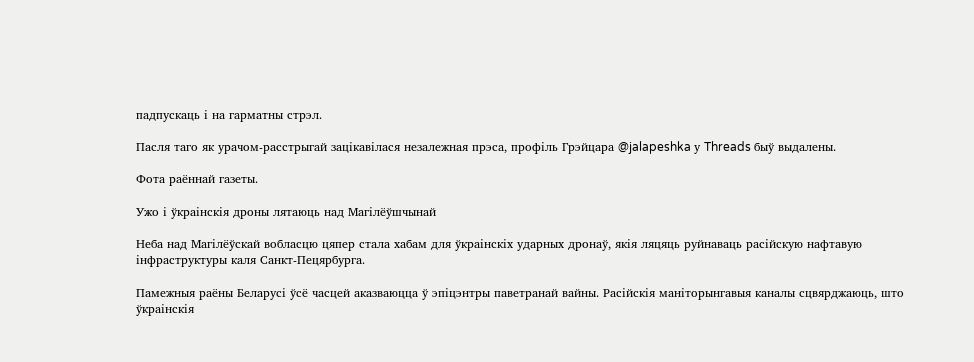падпускаць і на гарматны стрэл.

Пасля таго як урачом-расстрыгай зацікавілася незалежная прэса, профіль Грэйцара @jalapeshka у Threads быў выдалены.

Фота раённай газеты.

Ужо і ўкраінскія дроны лятаюць над Магілёўшчынай

Неба над Магілёўскай вобласцю цяпер стала хабам для ўкраінскіх ударных дронаў, якія ляцяць руйнаваць расійскую нафтавую інфраструктуры каля Санкт-Пецярбурга.

Памежныя раёны Беларусі ўсё часцей аказваюцца ў эпіцэнтры паветранай вайны. Расійскія маніторынгавыя каналы сцвярджаюць, што ўкраінскія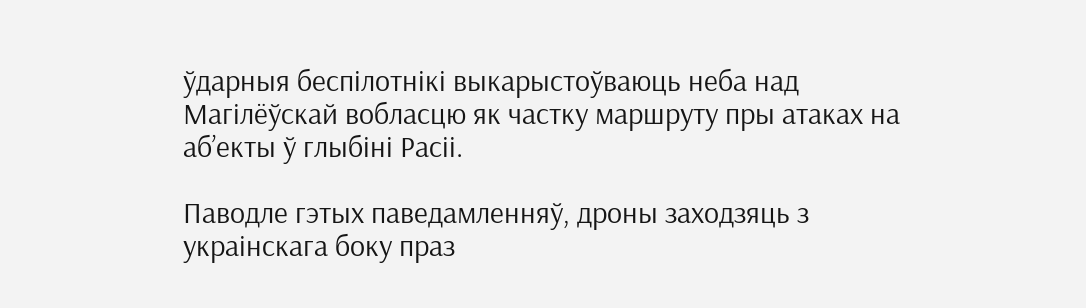ўдарныя беспілотнікі выкарыстоўваюць неба над Магілёўскай вобласцю як частку маршруту пры атаках на аб’екты ў глыбіні Расіі.

Паводле гэтых паведамленняў, дроны заходзяць з украінскага боку праз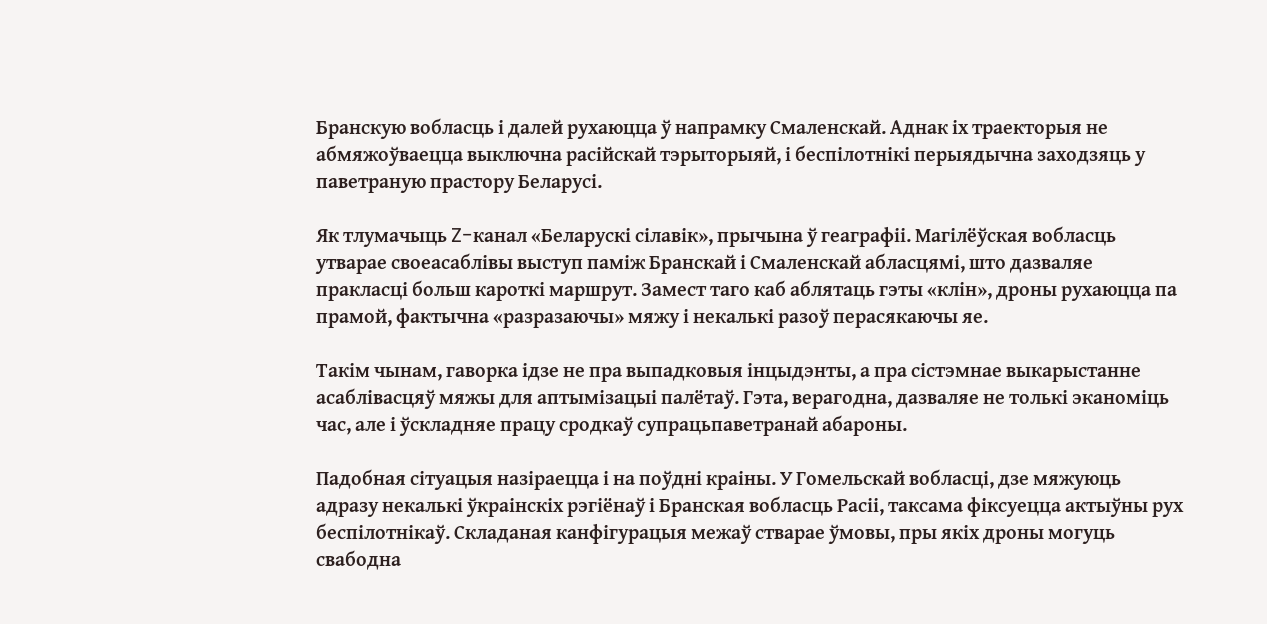Бранскую вобласць і далей рухаюцца ў напрамку Смаленскай. Аднак іх траекторыя не абмяжоўваецца выключна расійскай тэрыторыяй, і беспілотнікі перыядычна заходзяць у паветраную прастору Беларусі.

Як тлумачыць Z-канал «Беларускі сілавік», прычына ў геаграфіі. Магілёўская вобласць утварае своеасаблівы выступ паміж Бранскай і Смаленскай абласцямі, што дазваляе пракласці больш кароткі маршрут. Замест таго каб аблятаць гэты «клін», дроны рухаюцца па прамой, фактычна «разразаючы» мяжу і некалькі разоў перасякаючы яе.

Такім чынам, гаворка ідзе не пра выпадковыя інцыдэнты, а пра сістэмнае выкарыстанне асаблівасцяў мяжы для аптымізацыі палётаў. Гэта, верагодна, дазваляе не толькі эканоміць час, але і ўскладняе працу сродкаў супрацьпаветранай абароны.

Падобная сітуацыя назіраецца і на поўдні краіны. У Гомельскай вобласці, дзе мяжуюць адразу некалькі ўкраінскіх рэгіёнаў і Бранская вобласць Расіі, таксама фіксуецца актыўны рух беспілотнікаў. Складаная канфігурацыя межаў стварае ўмовы, пры якіх дроны могуць свабодна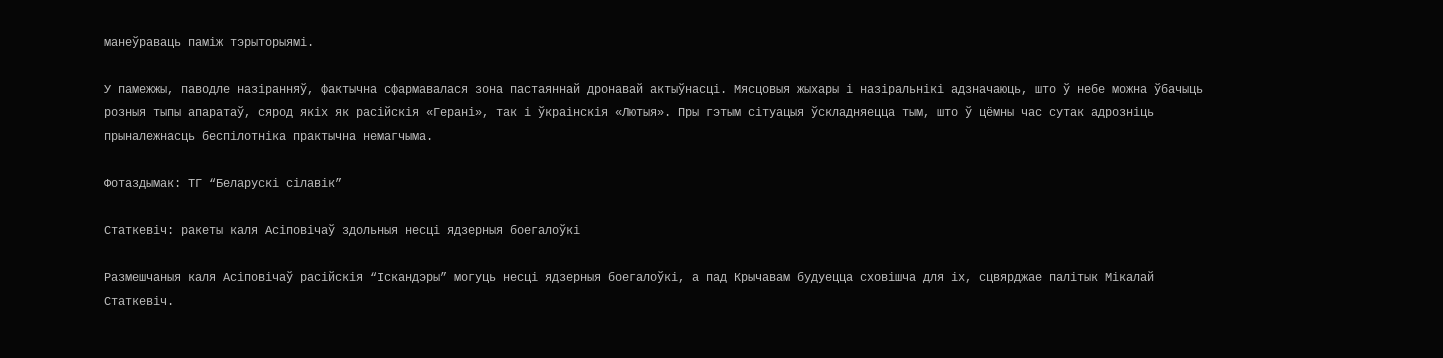манеўраваць паміж тэрыторыямі.

У памежжы, паводле назіранняў, фактычна сфармавалася зона пастаяннай дронавай актыўнасці. Мясцовыя жыхары і назіральнікі адзначаюць, што ў небе можна ўбачыць розныя тыпы апаратаў, сярод якіх як расійскія «Герані», так і ўкраінскія «Лютыя». Пры гэтым сітуацыя ўскладняецца тым, што ў цёмны час сутак адрозніць прыналежнасць беспілотніка практычна немагчыма.

Фотаздымак: ТГ “Беларускі сілавік”

Статкевіч: ракеты каля Асіповічаў здольныя несці ядзерныя боегалоўкі

Размешчаныя каля Асіповічаў расійскія “Іскандэры” могуць несці ядзерныя боегалоўкі, а пад Крычавам будуецца сховішча для іх, сцвярджае палітык Мікалай Статкевіч.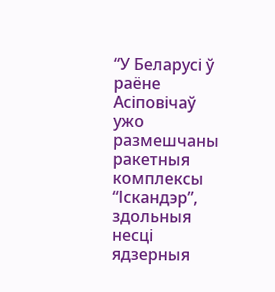“У Беларусі ў раёне Асіповічаў ужо размешчаны ракетныя комплексы “Іскандэр”, здольныя несці ядзерныя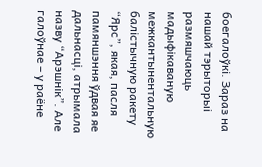боегалоўкі. Зараз на нашай тэрыторыі размяшчаюць мадыфікаваную межкантынентальную балістычную ракету “Ярс”, якая, пасля памяншэння ўдвая яе дальнасці, атрымала назву “Арэшнік”. Але галоўнае – у раёне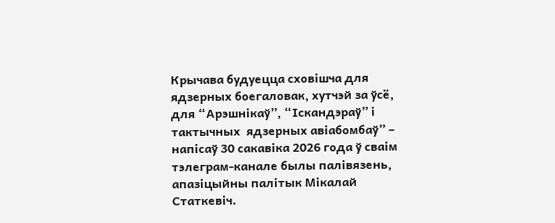Крычава будуецца сховішча для ядзерных боегаловак, хутчэй за ўсё, для “Арэшнікаў”, “Іскандэраў” і тактычных  ядзерных авіабомбаў” – напісаў 30 сакавіка 2026 года ў сваім тэлеграм-канале былы палівязень, апазіцыйны палітык Мікалай Статкевіч.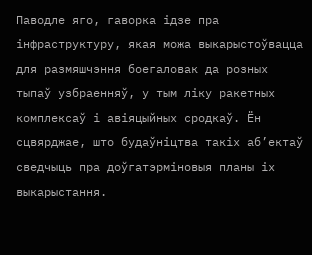Паводле яго, гаворка ідзе пра інфраструктуру, якая можа выкарыстоўвацца для размяшчэння боегаловак да розных тыпаў узбраенняў, у тым ліку ракетных комплексаў і авіяцыйных сродкаў. Ён сцвярджае, што будаўніцтва такіх аб’ектаў сведчыць пра доўгатэрміновыя планы іх выкарыстання.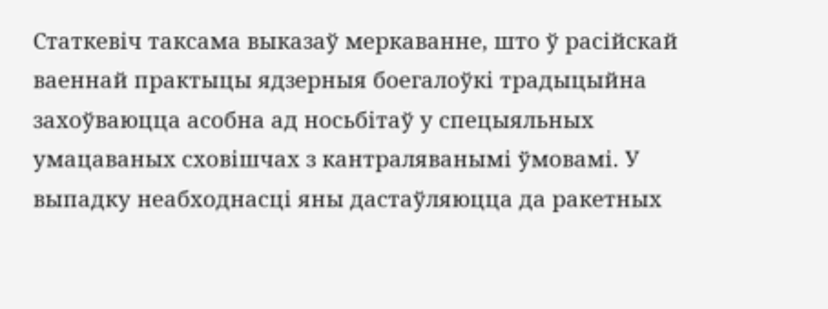Статкевіч таксама выказаў меркаванне, што ў расійскай ваеннай практыцы ядзерныя боегалоўкі традыцыйна захоўваюцца асобна ад носьбітаў у спецыяльных умацаваных сховішчах з кантраляванымі ўмовамі. У выпадку неабходнасці яны дастаўляюцца да ракетных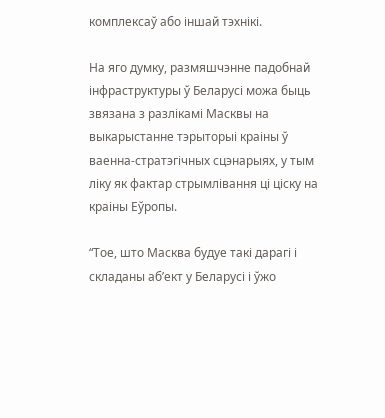комплексаў або іншай тэхнікі.

На яго думку, размяшчэнне падобнай інфраструктуры ў Беларусі можа быць звязана з разлікамі Масквы на выкарыстанне тэрыторыі краіны ў ваенна-стратэгічных сцэнарыях, у тым ліку як фактар стрымлівання ці ціску на краіны Еўропы.

“Тое, што Масква будуе такі дарагі і складаны аб’ект у Беларусі і ўжо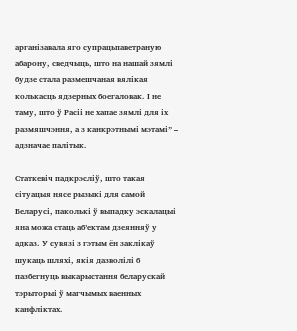арганізавала яго супрацьпаветраную абарону, сведчыць, што на нашай зямлі будзе стала размешчаная вялікая колькасць ядзерных боегаловак. І не таму, што ў Расіі не хапае зямлі для іх размяшчэння, а з канкрэтнымі мэтамі” – адзначае палітык.

Статкевіч падкрэсліў, што такая сітуацыя нясе рызыкі для самой Беларусі, паколькі ў выпадку эскалацыі яна можа стаць аб’ектам дзеянняў у адказ. У сувязі з гэтым ён заклікаў шукаць шляхі, якія дазволілі б пазбегнуць выкарыстання беларускай тэрыторыі ў магчымых ваенных канфліктах.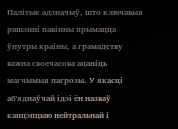Палітык адзначыў, што ключавыя рашэнні павінны прымацца ўнутры краіны, а грамадству важна своечасова ацаніць магчымыя пагрозы. У якасці аб’яднаўчай ідэі ён назваў канцэпцыю нейтральнай і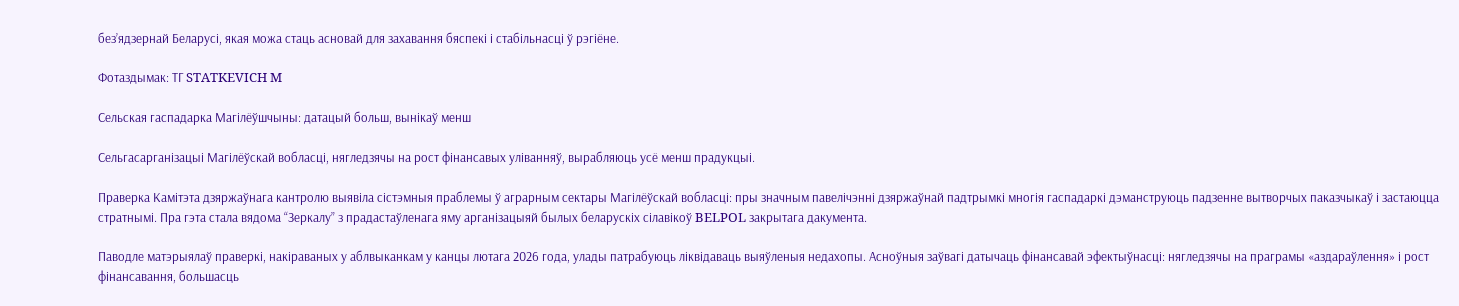без’ядзернай Беларусі, якая можа стаць асновай для захавання бяспекі і стабільнасці ў рэгіёне.

Фотаздымак: ТГ STATKEVICH M

Сельская гаспадарка Магілёўшчыны: датацый больш, вынікаў менш

Сельгасарганізацыі Магілёўскай вобласці, нягледзячы на рост фінансавых уліванняў, вырабляюць усё менш прадукцыі.

Праверка Камітэта дзяржаўнага кантролю выявіла сістэмныя праблемы ў аграрным сектары Магілёўскай вобласці: пры значным павелічэнні дзяржаўнай падтрымкі многія гаспадаркі дэманструюць падзенне вытворчых паказчыкаў і застаюцца стратнымі. Пра гэта стала вядома “Зеркалу” з прадастаўленага яму арганізацыяй былых беларускіх сілавікоў BELPOL закрытага дакумента.

Паводле матэрыялаў праверкі, накіраваных у аблвыканкам у канцы лютага 2026 года, улады патрабуюць ліквідаваць выяўленыя недахопы. Асноўныя заўвагі датычаць фінансавай эфектыўнасці: нягледзячы на праграмы «аздараўлення» і рост фінансавання, большасць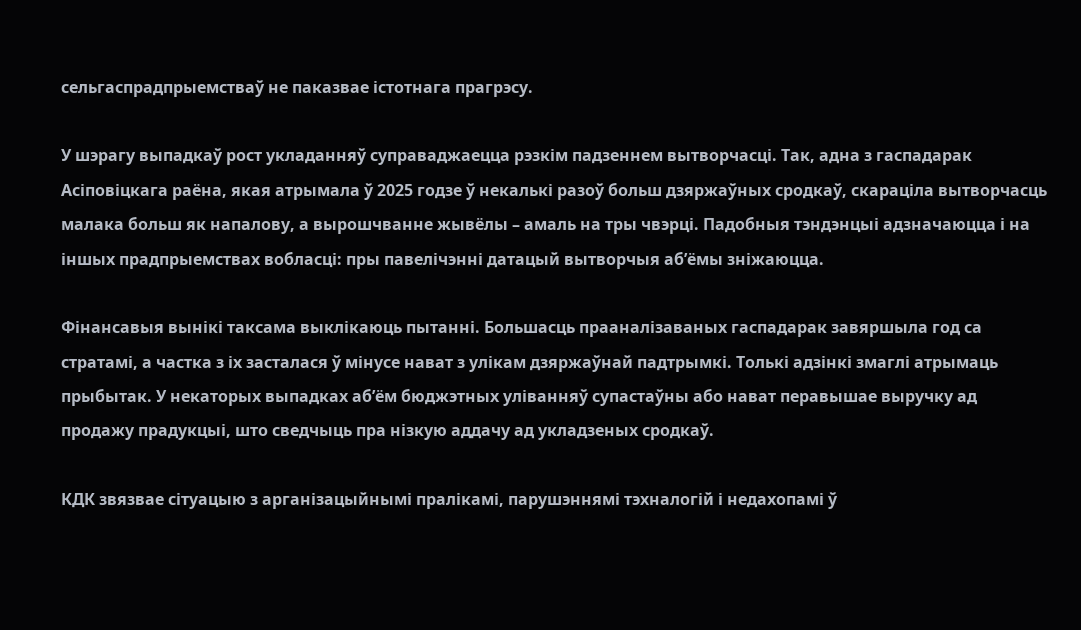сельгаспрадпрыемстваў не паказвае істотнага прагрэсу.

У шэрагу выпадкаў рост укладанняў суправаджаецца рэзкім падзеннем вытворчасці. Так, адна з гаспадарак Асіповіцкага раёна, якая атрымала ў 2025 годзе ў некалькі разоў больш дзяржаўных сродкаў, скараціла вытворчасць малака больш як напалову, а вырошчванне жывёлы – амаль на тры чвэрці. Падобныя тэндэнцыі адзначаюцца і на іншых прадпрыемствах вобласці: пры павелічэнні датацый вытворчыя аб’ёмы зніжаюцца.

Фінансавыя вынікі таксама выклікаюць пытанні. Большасць прааналізаваных гаспадарак завяршыла год са стратамі, а частка з іх засталася ў мінусе нават з улікам дзяржаўнай падтрымкі. Толькі адзінкі змаглі атрымаць прыбытак. У некаторых выпадках аб’ём бюджэтных уліванняў супастаўны або нават перавышае выручку ад продажу прадукцыі, што сведчыць пра нізкую аддачу ад укладзеных сродкаў.

КДК звязвае сітуацыю з арганізацыйнымі пралікамі, парушэннямі тэхналогій і недахопамі ў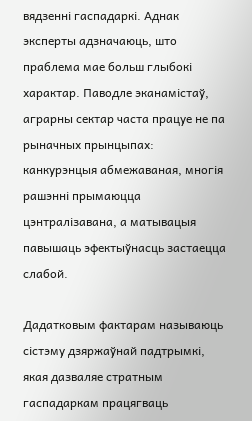вядзенні гаспадаркі. Аднак эксперты адзначаюць, што праблема мае больш глыбокі характар. Паводле эканамістаў, аграрны сектар часта працуе не па рыначных прынцыпах: канкурэнцыя абмежаваная, многія рашэнні прымаюцца цэнтралізавана, а матывацыя павышаць эфектыўнасць застаецца слабой.

Дадатковым фактарам называюць сістэму дзяржаўнай падтрымкі, якая дазваляе стратным гаспадаркам працягваць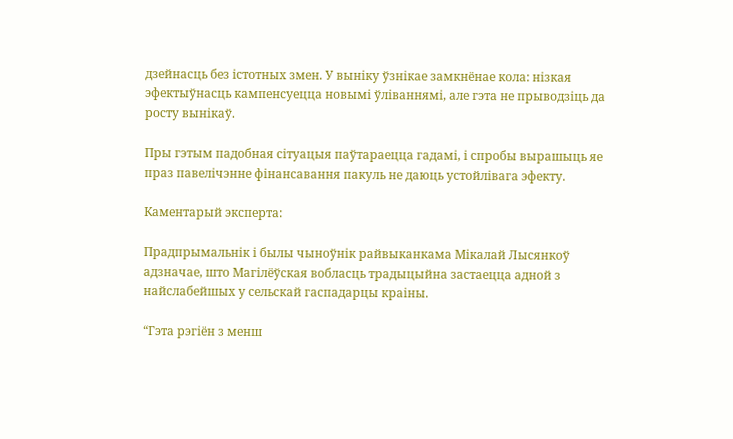дзейнасць без істотных змен. У выніку ўзнікае замкнёнае кола: нізкая эфектыўнасць кампенсуецца новымі ўліваннямі, але гэта не прыводзіць да росту вынікаў.

Пры гэтым падобная сітуацыя паўтараецца гадамі, і спробы вырашыць яе праз павелічэнне фінансавання пакуль не даюць устойлівага эфекту.

Каментарый эксперта:

Прадпрымальнік і былы чыноўнік райвыканкама Мікалай Лысянкоў адзначае, што Магілёўская вобласць традыцыйна застаецца адной з найслабейшых у сельскай гаспадарцы краіны.

“Гэта рэгіён з менш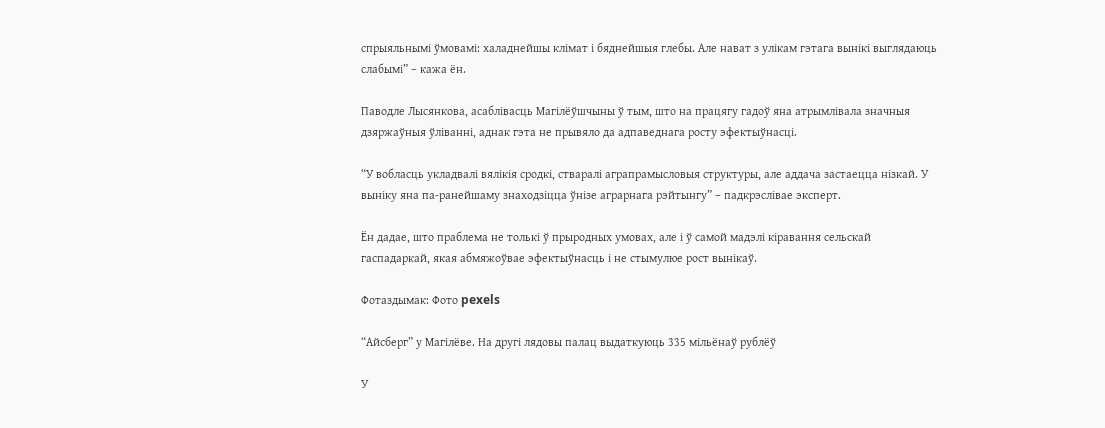спрыяльнымі ўмовамі: халаднейшы клімат і бяднейшыя глебы. Але нават з улікам гэтага вынікі выглядаюць слабымі” – кажа ён.

Паводле Лысянкова, асаблівасць Магілёўшчыны ў тым, што на працягу гадоў яна атрымлівала значныя дзяржаўныя ўліванні, аднак гэта не прывяло да адпаведнага росту эфектыўнасці.

“У вобласць укладвалі вялікія сродкі, стваралі аграпрамысловыя структуры, але аддача застаецца нізкай. У выніку яна па-ранейшаму знаходзіцца ўнізе аграрнага рэйтынгу” – падкрэслівае эксперт.

Ён дадае, што праблема не толькі ў прыродных умовах, але і ў самой мадэлі кіравання сельскай гаспадаркай, якая абмяжоўвае эфектыўнасць і не стымулюе рост вынікаў.

Фотаздымак: Фото pexels

“Айсберг” у Магілёве. На другі лядовы палац выдаткуюць 335 мільёнаў рублёў

У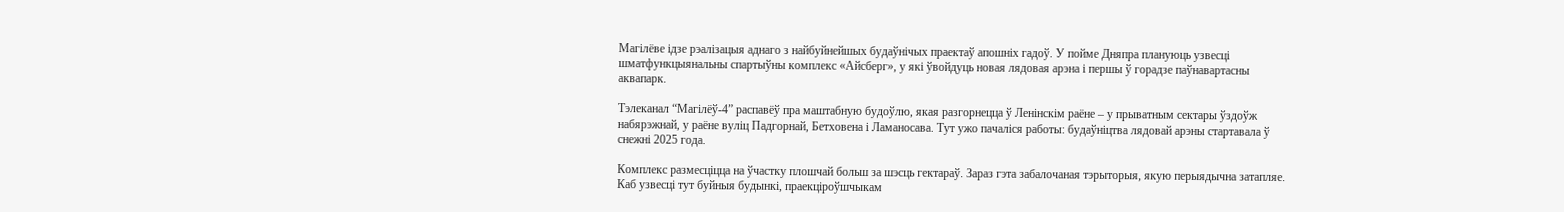Магілёве ідзе рэалізацыя аднаго з найбуйнейшых будаўнічых праектаў апошніх гадоў. У пойме Дняпра плануюць узвесці шматфункцыянальны спартыўны комплекс «Айсберг», у які ўвойдуць новая лядовая арэна і першы ў горадзе паўнавартасны аквапарк.

Тэлеканал “Магілёў-4” распавёў пра маштабную будоўлю, якая разгорнецца ў Ленінскім раёне – у прыватным сектары ўздоўж набярэжнай, у раёне вуліц Падгорнай, Бетховена і Ламаносава. Тут ужо пачаліся работы: будаўніцтва лядовай арэны стартавала ў снежні 2025 года.

Комплекс размесціцца на ўчастку плошчай больш за шэсць гектараў. Зараз гэта забалочаная тэрыторыя, якую перыядычна затапляе. Каб узвесці тут буйныя будынкі, праекціроўшчыкам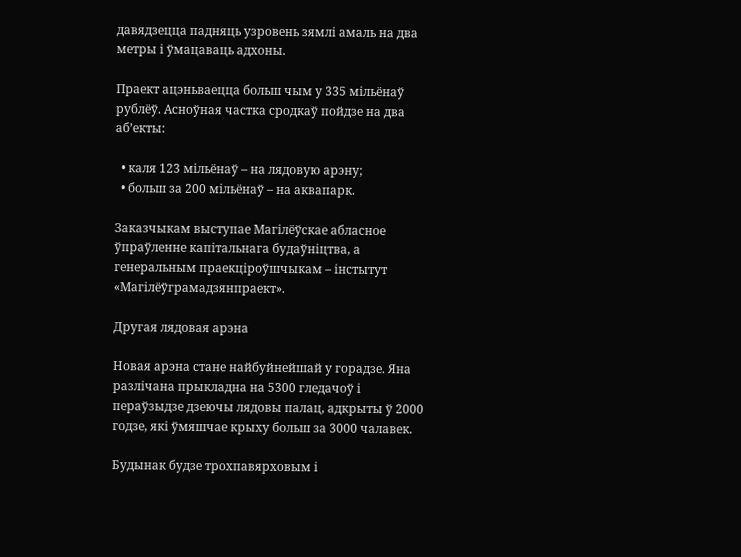давядзецца падняць узровень зямлі амаль на два метры і ўмацаваць адхоны.

Праект ацэньваецца больш чым у 335 мільёнаў рублёў. Асноўная частка сродкаў пойдзе на два аб’екты:

  • каля 123 мільёнаў – на лядовую арэну;
  • больш за 200 мільёнаў – на аквапарк.

Заказчыкам выступае Магілёўскае абласное ўпраўленне капітальнага будаўніцтва, а генеральным праекціроўшчыкам – інстытут «Магілёўграмадзянпраект».

Другая лядовая арэна

Новая арэна стане найбуйнейшай у горадзе. Яна разлічана прыкладна на 5300 гледачоў і пераўзыдзе дзеючы лядовы палац, адкрыты ў 2000 годзе, які ўмяшчае крыху больш за 3000 чалавек.

Будынак будзе трохпавярховым і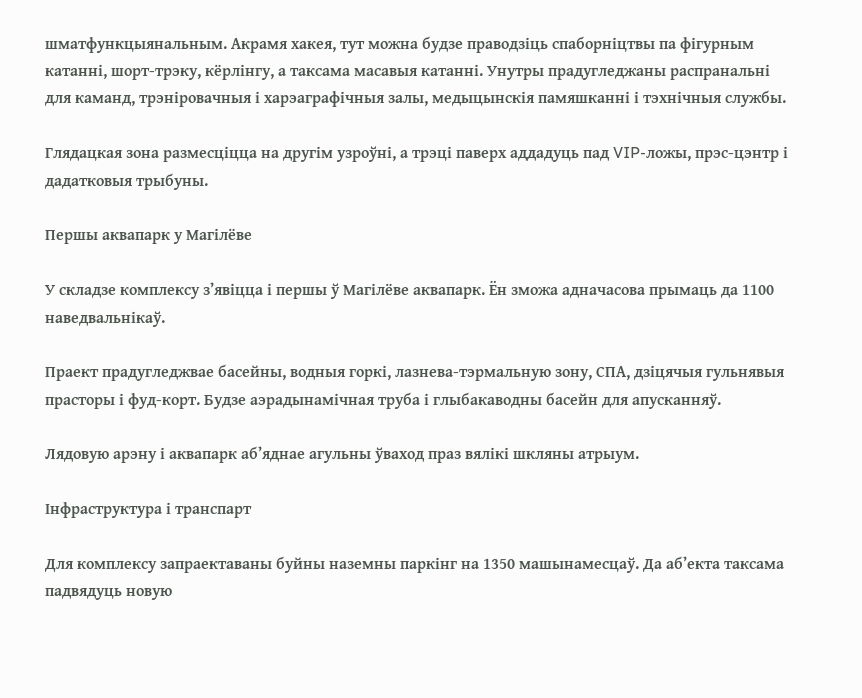шматфункцыянальным. Акрамя хакея, тут можна будзе праводзіць спаборніцтвы па фігурным катанні, шорт-трэку, кёрлінгу, а таксама масавыя катанні. Унутры прадугледжаны распранальні для каманд, трэніровачныя і харэаграфічныя залы, медыцынскія памяшканні і тэхнічныя службы.

Глядацкая зона размесціцца на другім узроўні, а трэці паверх аддадуць пад VIP-ложы, прэс-цэнтр і дадатковыя трыбуны.

Першы аквапарк у Магілёве

У складзе комплексу з’явіцца і першы ў Магілёве аквапарк. Ён зможа адначасова прымаць да 1100 наведвальнікаў.

Праект прадугледжвае басейны, водныя горкі, лазнева-тэрмальную зону, СПА, дзіцячыя гульнявыя прасторы і фуд-корт. Будзе аэрадынамічная труба і глыбакаводны басейн для апусканняў.

Лядовую арэну і аквапарк аб’яднае агульны ўваход праз вялікі шкляны атрыум.

Інфраструктура і транспарт

Для комплексу запраектаваны буйны наземны паркінг на 1350 машынамесцаў. Да аб’екта таксама падвядуць новую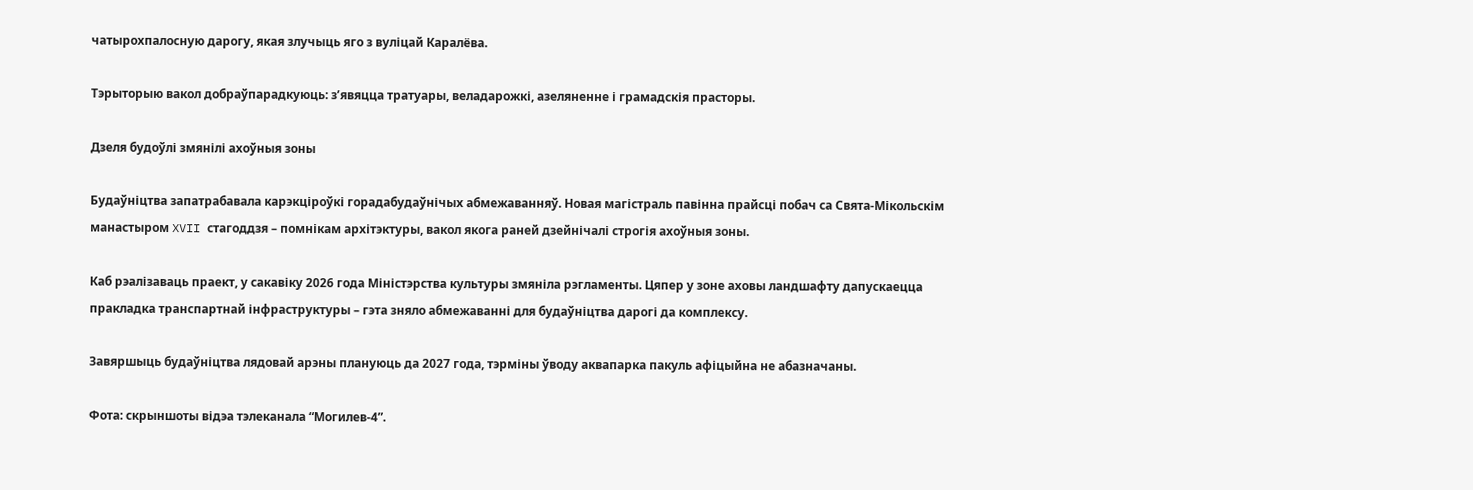чатырохпалосную дарогу, якая злучыць яго з вуліцай Каралёва.

Тэрыторыю вакол добраўпарадкуюць: з’явяцца тратуары, веладарожкі, азеляненне і грамадскія прасторы.

Дзеля будоўлі змянілі ахоўныя зоны

Будаўніцтва запатрабавала карэкціроўкі горадабудаўнічых абмежаванняў. Новая магістраль павінна прайсці побач са Свята-Мікольскім манастыром XVII стагоддзя – помнікам архітэктуры, вакол якога раней дзейнічалі строгія ахоўныя зоны.

Каб рэалізаваць праект, у сакавіку 2026 года Міністэрства культуры змяніла рэгламенты. Цяпер у зоне аховы ландшафту дапускаецца пракладка транспартнай інфраструктуры – гэта зняло абмежаванні для будаўніцтва дарогі да комплексу.

Завяршыць будаўніцтва лядовай арэны плануюць да 2027 года, тэрміны ўводу аквапарка пакуль афіцыйна не абазначаны.

Фота: скрыншоты відэа тэлеканала “Могилев-4”.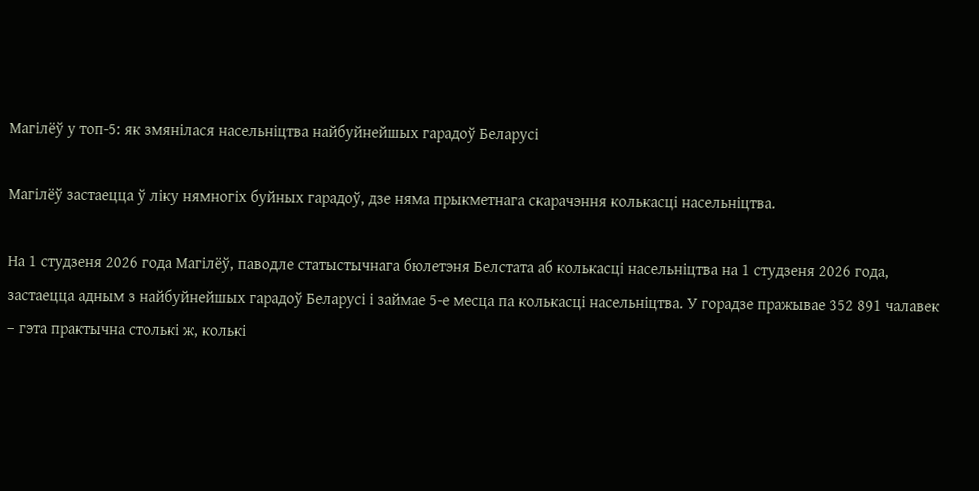Магілёў у топ-5: як змянілася насельніцтва найбуйнейшых гарадоў Беларусі

Магілёў застаецца ў ліку нямногіх буйных гарадоў, дзе няма прыкметнага скарачэння колькасці насельніцтва.

На 1 студзеня 2026 года Магілёў, паводле статыстычнага бюлетэня Белстата аб колькасці насельніцтва на 1 студзеня 2026 года, застаецца адным з найбуйнейшых гарадоў Беларусі і займае 5-е месца па колькасці насельніцтва. У горадзе пражывае 352 891 чалавек – гэта практычна столькі ж, колькі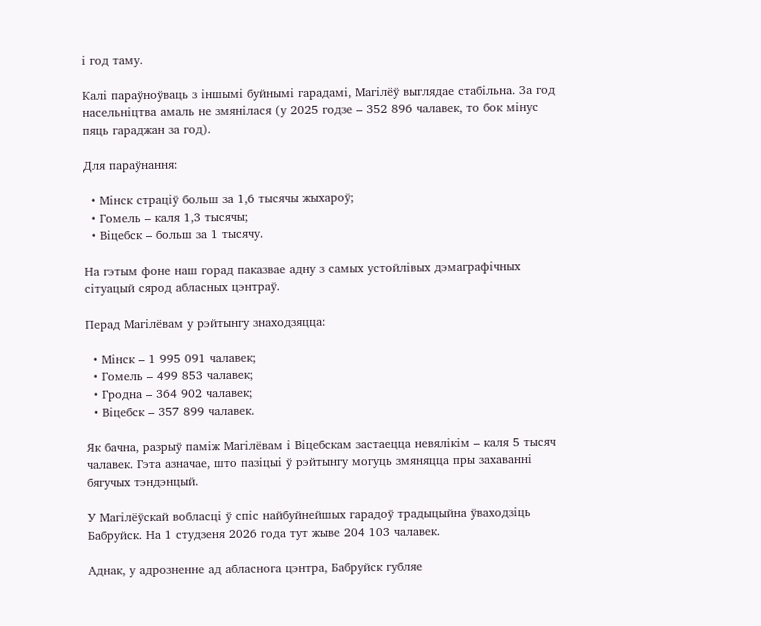і год таму.

Калі параўноўваць з іншымі буйнымі гарадамі, Магілёў выглядае стабільна. За год насельніцтва амаль не змянілася (у 2025 годзе – 352 896 чалавек, то бок мінус пяць гараджан за год).

Для параўнання:

  • Мінск страціў больш за 1,6 тысячы жыхароў;
  • Гомель – каля 1,3 тысячы;
  • Віцебск – больш за 1 тысячу.

На гэтым фоне наш горад паказвае адну з самых устойлівых дэмаграфічных сітуацый сярод абласных цэнтраў.

Перад Магілёвам у рэйтынгу знаходзяцца:

  • Мінск – 1 995 091 чалавек;
  • Гомель – 499 853 чалавек;
  • Гродна – 364 902 чалавек;
  • Віцебск – 357 899 чалавек.

Як бачна, разрыў паміж Магілёвам і Віцебскам застаецца невялікім – каля 5 тысяч чалавек. Гэта азначае, што пазіцыі ў рэйтынгу могуць змяняцца пры захаванні бягучых тэндэнцый.

У Магілёўскай вобласці ў спіс найбуйнейшых гарадоў традыцыйна ўваходзіць Бабруйск. На 1 студзеня 2026 года тут жыве 204 103 чалавек.

Аднак, у адрозненне ад абласнога цэнтра, Бабруйск губляе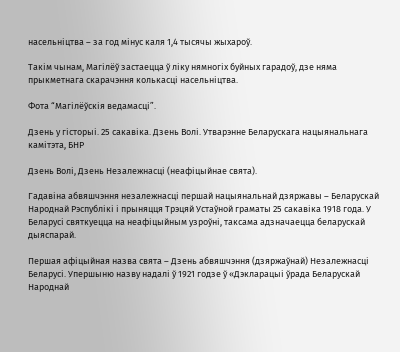насельніцтва – за год мінус каля 1,4 тысячы жыхароў.

Такім чынам, Магілёў застаецца ў ліку нямногіх буйных гарадоў, дзе няма прыкметнага скарачэння колькасці насельніцтва.

Фота “Магілёўскія ведамасці”.

Дзень у гісторыі. 25 сакавіка. Дзень Волі. Утварэнне Беларускага нацыянальнага камітэта, БНР

Дзень Волі, Дзень Незалежнасці (неафіцыйнае свята).

Гадавіна абвяшчэння незалежнасці першай нацыянальнай дзяржавы – Беларускай Народнай Рэспублікі і прыняцця Трэцяй Устаўной граматы 25 сакавіка 1918 года. У Беларусі святкуецца на неафіцыйным узроўні, таксама адзначаецца беларускай дыяспарай.

Першая афіцыйная назва свята – Дзень абвяшчэння (дзяржаўнай) Незалежнасці Беларусі. Упершыню назву надалі ў 1921 годзе ў «Дэкларацыі ўрада Беларускай Народнай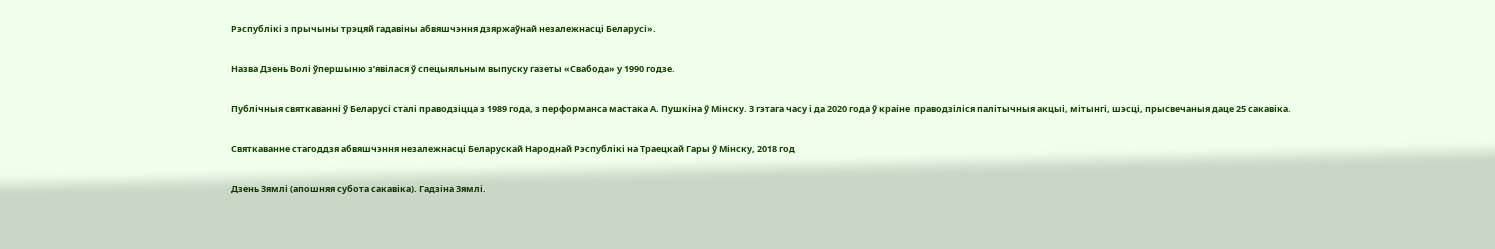Рэспублікі з прычыны трэцяй гадавіны абвяшчэння дзяржаўнай незалежнасці Беларусі».

Назва Дзень Волі ўпершыню з’явілася ў спецыяльным выпуску газеты «Свабода» у 1990 годзе.

Публічныя святкаванні ў Беларусі сталі праводзіцца з 1989 года, з перформанса мастака А. Пушкіна ў Мінску. З гэтага часу і да 2020 года ў краіне  праводзіліся палітычныя акцыі, мітынгі, шэсці, прысвечаныя даце 25 сакавіка.

Святкаванне стагоддзя абвяшчэння незалежнасці Беларускай Народнай Рэспублікі на Траецкай Гары ў Мінску, 2018 год

Дзень Зямлі (апошняя субота сакавіка). Гадзіна Зямлі.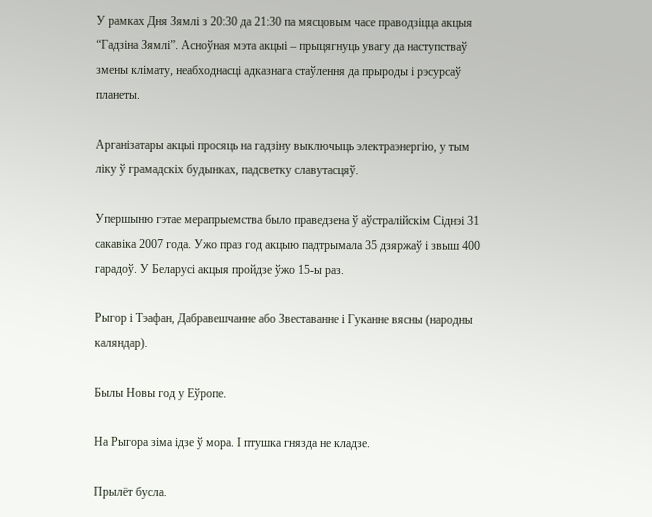У рамках Дня Зямлі з 20:30 да 21:30 па мясцовым часе праводзіцца акцыя “Гадзіна Зямлі”. Асноўная мэта акцыі – прыцягнуць увагу да наступстваў змены клімату, неабходнасці адказнага стаўлення да прыроды і рэсурсаў планеты.

Арганізатары акцыі просяць на гадзіну выключыць электраэнергію, у тым ліку ў грамадскіх будынках, падсветку славутасцяў.

Упершыню гэтае мерапрыемства было праведзена ў аўстралійскім Сіднэі 31 сакавіка 2007 года. Ужо праз год акцыю падтрымала 35 дзяржаў і звыш 400 гарадоў. У Беларусі акцыя пройдзе ўжо 15-ы раз.

Рыгор і Тэафан, Дабравешчанне або Звеставанне і Гуканне вясны (народны каляндар).

Былы Новы год у Еўропе.

На Рыгора зіма ідзе ў мора. І птушка гнязда не кладзе.

Прылёт бусла.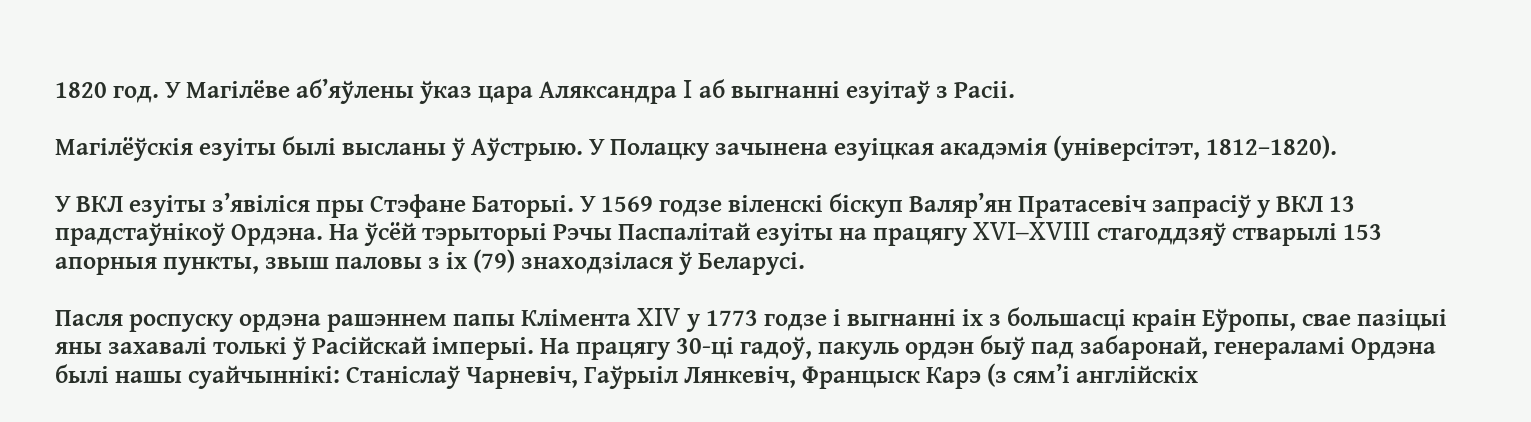1820 год. У Магілёве аб’яўлены ўказ цара Аляксандра I аб выгнанні езуітаў з Расіі.

Магілёўскія езуіты былі высланы ў Аўстрыю. У Полацку зачынена езуіцкая акадэмія (універсітэт, 1812–1820).

У ВКЛ езуіты з’явіліся пры Стэфане Баторыі. У 1569 годзе віленскі біскуп Валяр’ян Пратасевіч запрасіў у ВКЛ 13 прадстаўнікоў Ордэна. На ўсёй тэрыторыі Рэчы Паспалітай езуіты на працягу XVI–XVIII стагоддзяў стварылі 153 апорныя пункты, звыш паловы з іх (79) знаходзілася ў Беларусі.

Пасля роспуску ордэна рашэннем папы Клімента XIV у 1773 годзе і выгнанні іх з большасці краін Еўропы, свае пазіцыі яны захавалі толькі ў Расійскай імперыі. На працягу 30-ці гадоў, пакуль ордэн быў пад забаронай, генераламі Ордэна былі нашы суайчыннікі: Станіслаў Чарневіч, Гаўрыіл Лянкевіч, Францыск Карэ (з сям’і англійскіх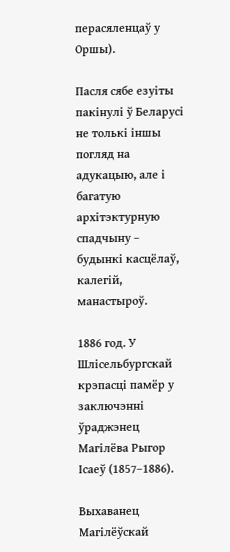перасяленцаў у Оршы).

Пасля сябе езуіты пакінулі ў Беларусі не толькі іншы погляд на адукацыю, але і багатую архітэктурную спадчыну – будынкі касцёлаў, калегій, манастыроў.

1886 год. У Шлісельбургскай крэпасці памёр у заключэнні ўраджэнец Магілёва Рыгор Ісаеў (1857–1886).

Выхаванец Магілёўскай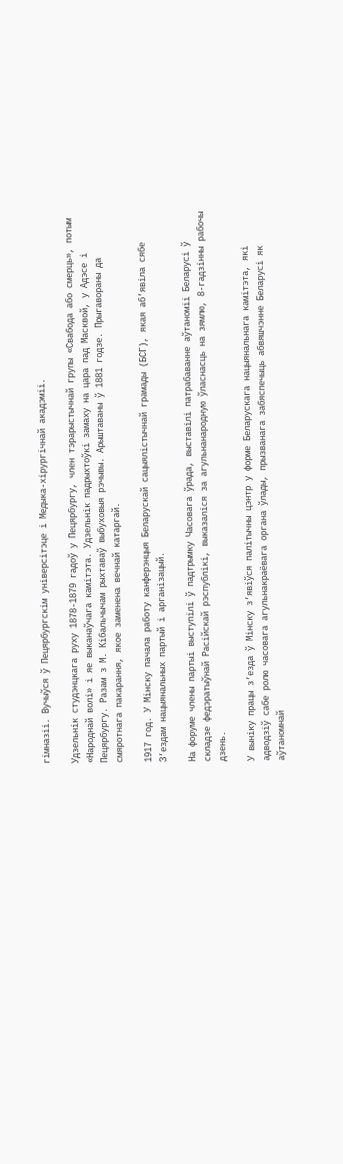гімназіі. Вучыўся ў Пецярбургскім універсітэце і Медыка-хірургічнай акадэміі.

Удзельнік студэнцкага руху 1878-1879 гадоў у Пецярбургу, член тэрарыстычнай групы «Свабода або смерць», потым «Народнай волі» і яе выканаўчага камітэта. Удзельнік падрыхтоўкі замаху на цара пад Масквой, у Адэсе і Пецярбургу. Разам з М. Кібальчычам рыхтаваў выбуховыя рэчывы. Арыштаваны ў 1881 годзе. Прыгавораны да смяротнага пакарання, якое заменена вечнай катаргай.

1917 год. У Мінску пачала работу канферэнцыя Беларускай сацыялістычнай грамады (БСГ), якая аб’явіла сябе З’ездам нацыянальных партый і арганізацый.

На форуме члены партыі выступілі ў падтрымку Часовага ўрада, выставілі патрабаванне аўтаноміі Беларусі ў складзе федэратыўнай Расійскай рэспублікі, выказаліся за агульнанародную ўласнасць на зямлю, 8-гадзінны рабочы дзень.

У выніку працы з’езда ў Мінску з’явіўся палітычны цэнтр у форме Беларускага нацыянальнага камітэта, які адводзіў сабе ролю часовага агульнакраёвага органа ўлады, прызванага забяспечыць абвяшчэнне Беларусі як аўтаномнай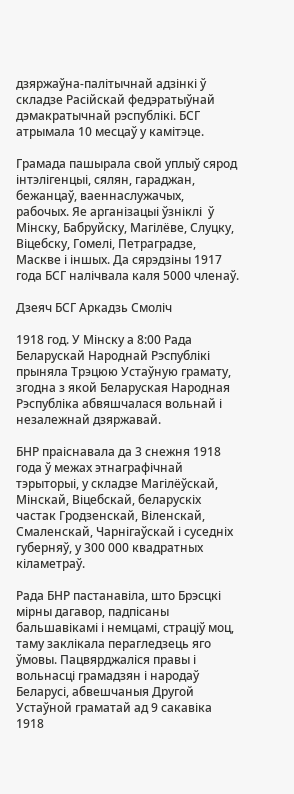дзяржаўна-палітычнай адзінкі ў складзе Расійскай федэратыўнай дэмакратычнай рэспублікі. БСГ атрымала 10 месцаў у камітэце.

Грамада пашырала свой уплыў сярод інтэлігенцыі, сялян, гараджан, бежанцаў, ваеннаслужачых, рабочых. Яе арганізацыі ўзніклі  ў Мінску, Бабруйску, Магілёве, Слуцку, Віцебску, Гомелі, Петраградзе, Маскве і іншых. Да сярэдзіны 1917 года БСГ налічвала каля 5000 членаў.

Дзеяч БСГ Аркадзь Смоліч

1918 год. У Мінску а 8:00 Рада Беларускай Народнай Рэспублікі прыняла Трэцюю Устаўную грамату, згодна з якой Беларуская Народная Рэспубліка абвяшчалася вольнай і незалежнай дзяржавай.

БНР праіснавала да 3 снежня 1918 года ў межах этнаграфічнай тэрыторыі, у складзе Магілёўскай, Мінскай, Віцебскай, беларускіх частак Гродзенскай, Віленскай, Смаленскай, Чарнігаўскай і суседніх губерняў, у 300 000 квадратных кіламетраў.

Рада БНР пастанавіла, што Брэсцкі мірны дагавор, падпісаны бальшавікамі і немцамі, страціў моц, таму заклікала перагледзець яго ўмовы. Пацвярджаліся правы і вольнасці грамадзян і народаў Беларусі, абвешчаныя Другой Устаўной граматай ад 9 сакавіка 1918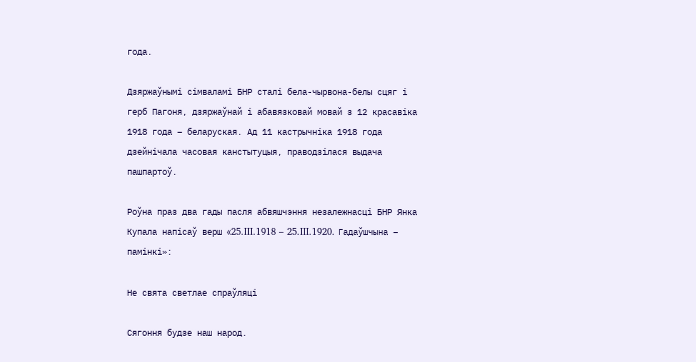года.

Дзяржаўнымі сімваламі БНР сталі бела-чырвона-белы сцяг і герб Пагоня, дзяржаўнай і абавязковай мовай з 12 красавіка 1918 года – беларуская. Ад 11 кастрычніка 1918 года дзейнічала часовая канстытуцыя, праводзілася выдача пашпартоў.

Роўна праз два гады пасля абвяшчэння незалежнасці БНР Янка Купала напісаў верш «25.III.1918 – 25.III.1920. Гадаўшчына – памінкі»:

Не свята светлае спраўляці

Сягоння будзе наш народ.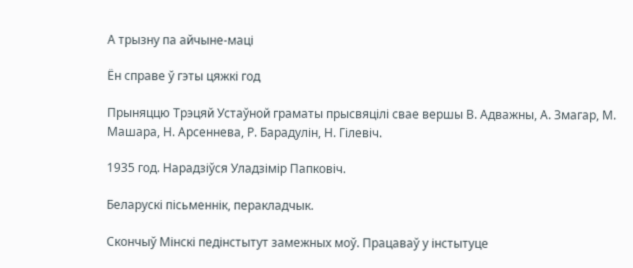А трызну па айчыне-маці

Ён справе ў гэты цяжкі год

Прыняццю Трэцяй Устаўной граматы прысвяцілі свае вершы В. Адважны, А. Змагар, М.  Машара, Н. Арсеннева, Р. Барадулін, Н. Гілевіч.

1935 год. Нарадзіўся Уладзімір Папковіч.

Беларускі пісьменнік, перакладчык.

Скончыў Мінскі педінстытут замежных моў. Працаваў у інстытуце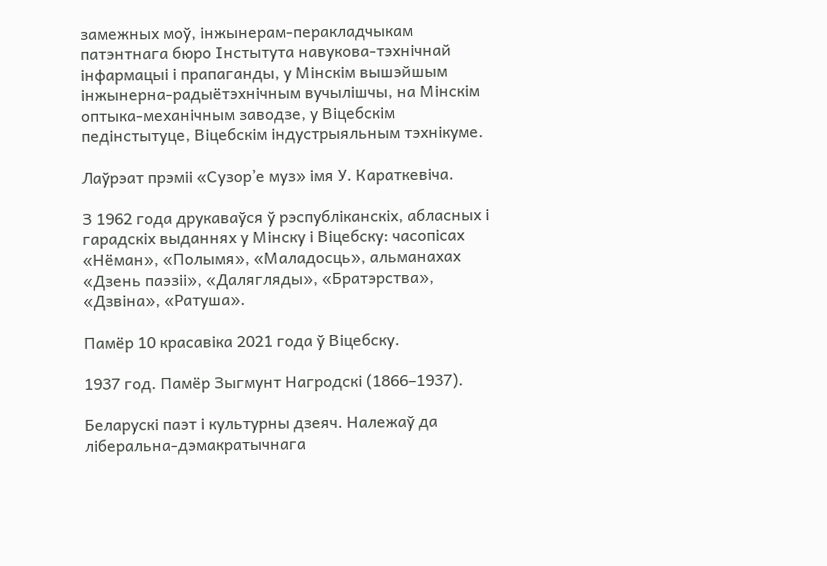замежных моў, інжынерам-перакладчыкам патэнтнага бюро Інстытута навукова-тэхнічнай інфармацыі і прапаганды, у Мінскім вышэйшым інжынерна-радыётэхнічным вучылішчы, на Мінскім оптыка-механічным заводзе, у Віцебскім педінстытуце, Віцебскім індустрыяльным тэхнікуме.

Лаўрэат прэміі «Сузор’е муз» імя У. Караткевіча.

З 1962 года друкаваўся ў рэспубліканскіх, абласных і гарадскіх выданнях у Мінску і Віцебску: часопісах «Нёман», «Полымя», «Маладосць», альманахах «Дзень паэзіі», «Далягляды», «Братэрства», «Дзвіна», «Ратуша».

Памёр 10 красавіка 2021 года ў Віцебску.

1937 год. Памёр Зыгмунт Нагродскі (1866–1937).

Беларускі паэт і культурны дзеяч. Належаў да ліберальна-дэмакратычнага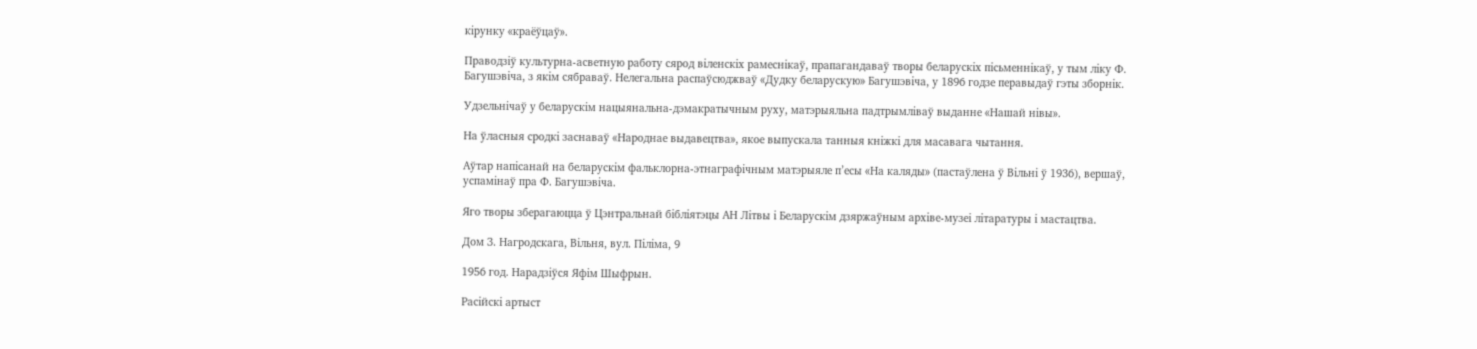кірунку «краёўцаў».

Праводзіў культурна-асветную работу сярод віленскіх рамеснікаў, прапагандаваў творы беларускіх пісьменнікаў, у тым ліку Ф. Багушэвіча, з якім сябраваў. Нелегальна распаўсюджваў «Дудку беларускую» Багушэвіча, у 1896 годзе перавыдаў гэты зборнік.

Удзельнічаў у беларускім нацыянальна-дэмакратычным руху, матэрыяльна падтрымліваў выданне «Нашай нівы».

На ўласныя сродкі заснаваў «Народнае выдавецтва», якое выпускала танныя кніжкі для масавага чытання.

Аўтар напісанай на беларускім фальклорна-этнаграфічным матэрыяле п’есы «На каляды» (пастаўлена ў Вільні ў 1936), вершаў, успамінаў пра Ф. Багушэвіча.

Яго творы зберагаюцца ў Цэнтральнай бібліятэцы АН Літвы і Беларускім дзяржаўным архіве-музеі літаратуры і мастацтва.

Дом З. Нагродскага, Вільня, вул. Піліма, 9

1956 год. Нарадзіўся Яфім Шыфрын.

Расійскі артыст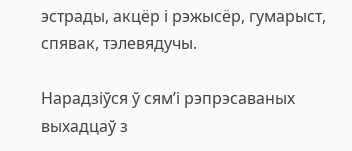эстрады, акцёр і рэжысёр, гумарыст, спявак, тэлевядучы.

Нарадзіўся ў сям’і рэпрэсаваных выхадцаў з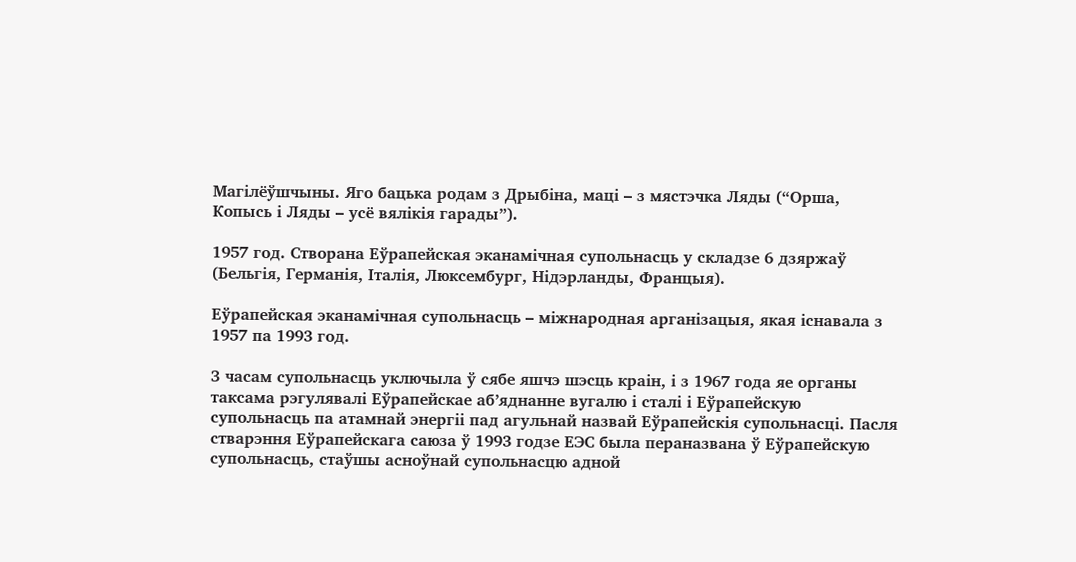Магілёўшчыны. Яго бацька родам з Дрыбіна, маці – з мястэчка Ляды (“Орша, Копысь і Ляды – усё вялікія гарады”).

1957 год. Створана Еўрапейская эканамічная супольнасць у складзе 6 дзяржаў (Бельгія, Германія, Італія, Люксембург, Нідэрланды, Францыя).

Еўрапейская эканамічная супольнасць – міжнародная арганізацыя, якая існавала з 1957 па 1993 год.

З часам супольнасць уключыла ў сябе яшчэ шэсць краін, і з 1967 года яе органы таксама рэгулявалі Еўрапейскае аб’яднанне вугалю і сталі і Еўрапейскую супольнасць па атамнай энергіі пад агульнай назвай Еўрапейскія супольнасці. Пасля стварэння Еўрапейскага саюза ў 1993 годзе ЕЭС была пераназвана ў Еўрапейскую супольнасць, стаўшы асноўнай супольнасцю адной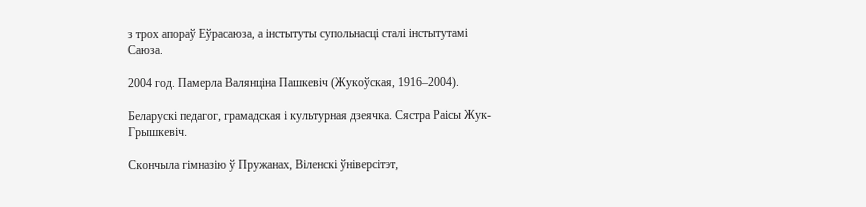з трох апораў Еўрасаюза, а інстытуты супольнасці сталі інстытутамі Саюза.

2004 год. Памерла Валянціна Пашкевіч (Жукоўская, 1916–2004).

Беларускі педагог, грамадская і культурная дзеячка. Сястра Раісы Жук-Грышкевіч.

Скончыла гімназію ў Пружанах, Віленскі ўніверсітэт,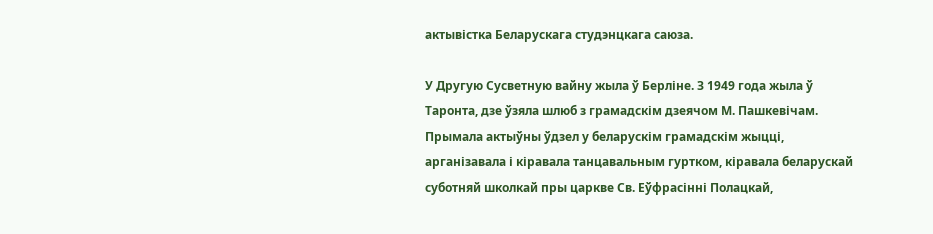актывістка Беларускага студэнцкага саюза.

У Другую Сусветную вайну жыла ў Берліне. З 1949 года жыла ў Таронта, дзе ўзяла шлюб з грамадскім дзеячом М. Пашкевічам. Прымала актыўны ўдзел у беларускім грамадскім жыцці, арганізавала і кіравала танцавальным гуртком, кіравала беларускай суботняй школкай пры царкве Св. Еўфрасінні Полацкай,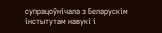супрацоўнічала з Беларускім інстытутам навукі і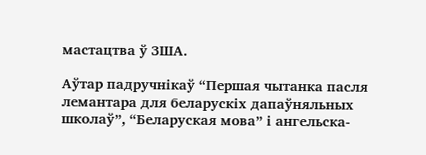мастацтва ў ЗША.

Аўтар падручнікаў “Першая чытанка пасля лемантара для беларускіх дапаўняльных школаў”, “Беларуская мова” і ангельска-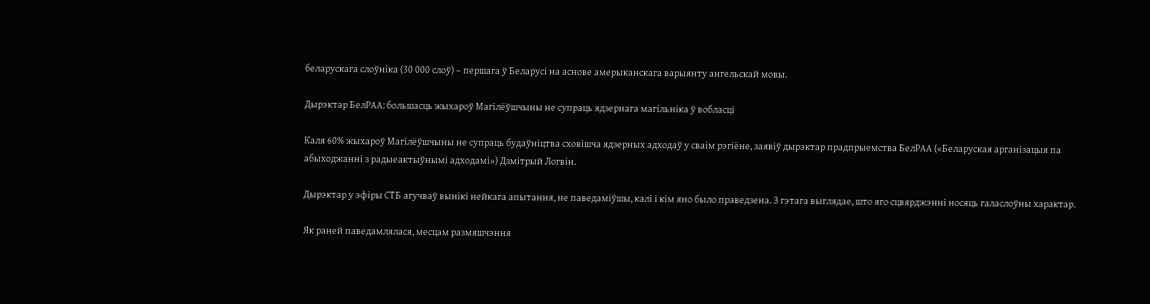беларускага слоўніка (30 000 слоў) – першага ў Беларусі на аснове амерыканскага варыянту ангельскай мовы.

Дырэктар БелРАА: большасць жыхароў Магілёўшчыны не супраць ядзернага магільніка ў вобласці

Каля 60% жыхароў Магілёўшчыны не супраць будаўніцтва сховішча ядзерных адходаў у сваім рэгіёне, заявіў дырэктар прадпрыемства БелРАА («Беларуская арганізацыя па абыходжанні з радыеактыўнымі адходамі») Дзмітрый Логвін.

Дырэктар у эфіры СТБ агучваў вынікі нейкага апытання, не паведаміўшы, калі і кім яно было праведзена. З гэтага выглядае, што яго сцвярджэнні носяць галаслоўны характар.

Як раней паведамлялася, месцам размяшчэння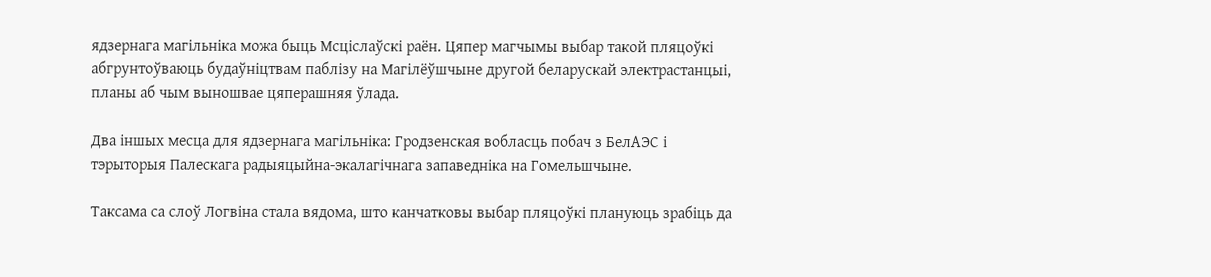ядзернага магільніка можа быць Мсціслаўскі раён. Цяпер магчымы выбар такой пляцоўкі абгрунтоўваюць будаўніцтвам паблізу на Магілёўшчыне другой беларускай электрастанцыі, планы аб чым выношвае цяперашняя ўлада.

Два іншых месца для ядзернага магільніка: Гродзенская вобласць побач з БелАЭС і тэрыторыя Палескага радыяцыйна-экалагічнага запаведніка на Гомельшчыне.

Таксама са слоў Логвіна стала вядома, што канчатковы выбар пляцоўкі плануюць зрабіць да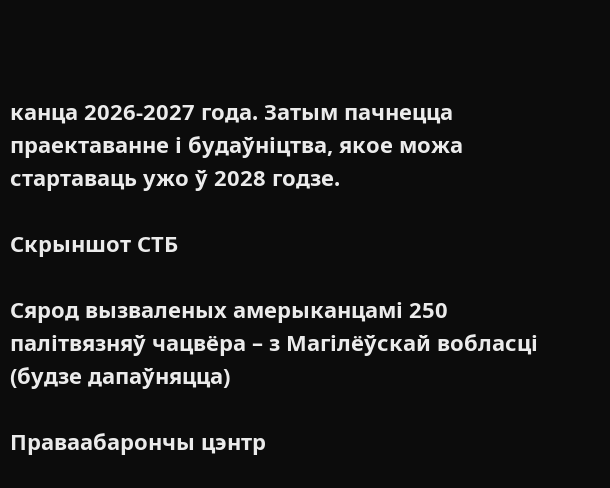канца 2026-2027 года. Затым пачнецца праектаванне і будаўніцтва, якое можа стартаваць ужо ў 2028 годзе.

Скрыншот СТБ

Сярод вызваленых амерыканцамі 250 палітвязняў чацвёра – з Магілёўскай вобласці (будзе дапаўняцца)

Праваабарончы цэнтр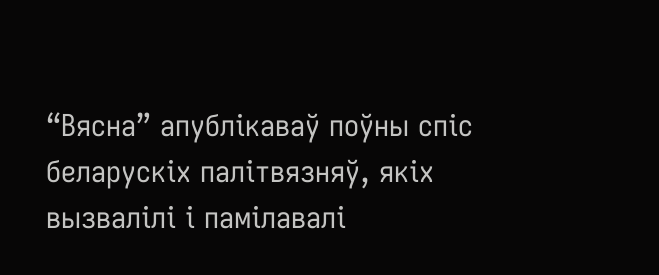“Вясна” апублікаваў поўны спіс беларускіх палітвязняў, якіх вызвалілі і памілавалі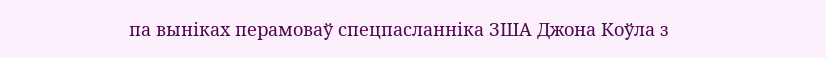па выніках перамоваў спецпасланніка ЗША Джона Коўла з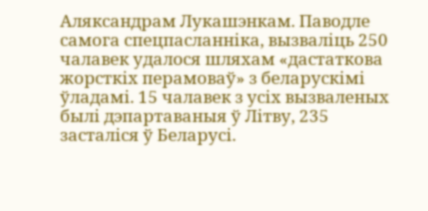Аляксандрам Лукашэнкам. Паводле самога спецпасланніка, вызваліць 250 чалавек удалося шляхам «дастаткова жорсткіх перамоваў» з беларускімі ўладамі. 15 чалавек з усіх вызваленых былі дэпартаваныя ў Літву, 235 засталіся ў Беларусі.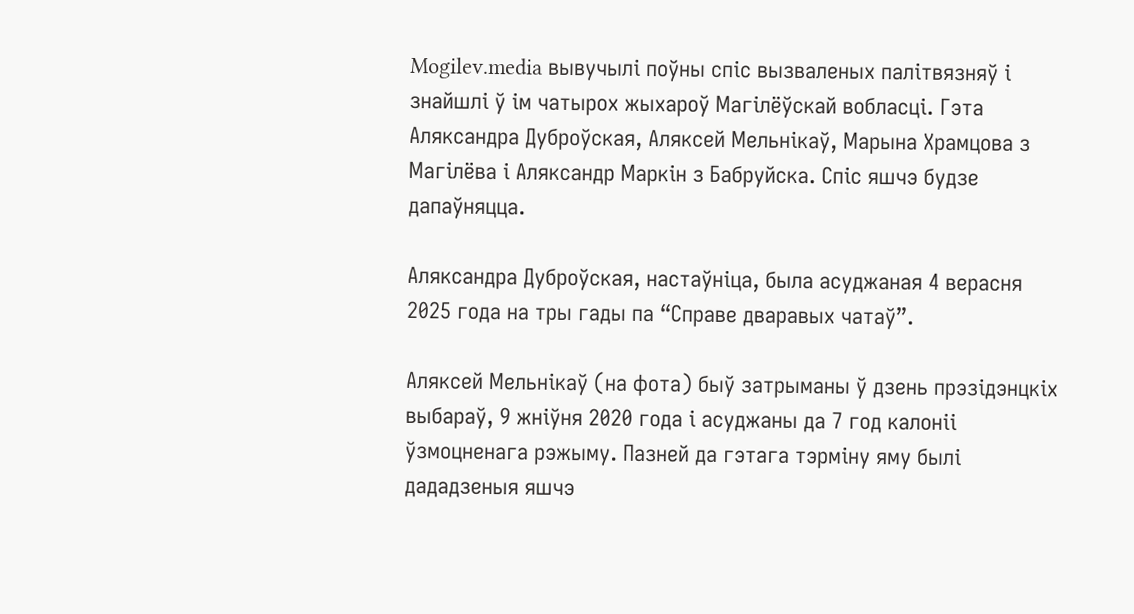Mogilev.media вывучылі поўны спіс вызваленых палітвязняў і знайшлі ў ім чатырох жыхароў Магілёўскай вобласці. Гэта Аляксандра Дуброўская, Аляксей Мельнікаў, Марына Храмцова з Магілёва і Аляксандр Маркін з Бабруйска. Спіс яшчэ будзе дапаўняцца.

Аляксандра Дуброўская, настаўніца, была асуджаная 4 верасня 2025 года на тры гады па “Справе дваравых чатаў”.

Аляксей Мельнікаў (на фота) быў затрыманы ў дзень прэзідэнцкіх выбараў, 9 жніўня 2020 года і асуджаны да 7 год калоніі ўзмоцненага рэжыму. Пазней да гэтага тэрміну яму былі дададзеныя яшчэ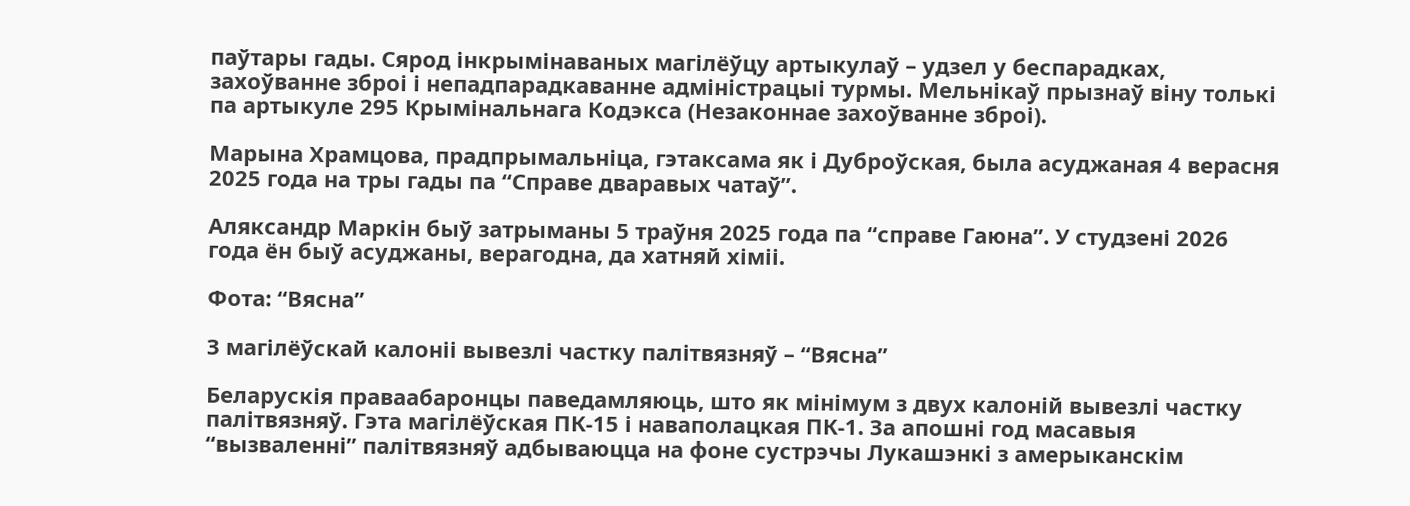паўтары гады. Сярод інкрымінаваных магілёўцу артыкулаў – удзел у беспарадках, захоўванне зброі і непадпарадкаванне адміністрацыі турмы. Мельнікаў прызнаў віну толькі па артыкуле 295 Крымінальнага Кодэкса (Незаконнае захоўванне зброі).

Марына Храмцова, прадпрымальніца, гэтаксама як і Дуброўская, была асуджаная 4 верасня 2025 года на тры гады па “Справе дваравых чатаў”.

Аляксандр Маркін быў затрыманы 5 траўня 2025 года па “справе Гаюна”. У студзені 2026 года ён быў асуджаны, верагодна, да хатняй хіміі.

Фота: “Вясна”

З магілёўскай калоніі вывезлі частку палітвязняў – “Вясна”

Беларускія праваабаронцы паведамляюць, што як мінімум з двух калоній вывезлі частку палітвязняў. Гэта магілёўская ПК-15 і наваполацкая ПК-1. За апошні год масавыя “вызваленні” палітвязняў адбываюцца на фоне сустрэчы Лукашэнкі з амерыканскім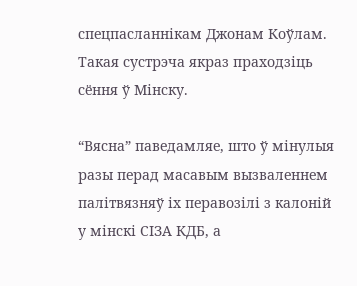спецпасланнікам Джонам Коўлам. Такая сустрэча якраз праходзіць сёння ў Мінску.

“Вясна” паведамляе, што ў мінулыя разы перад масавым вызваленнем палітвязняў іх перавозілі з калоній у мінскі СІЗА КДБ, а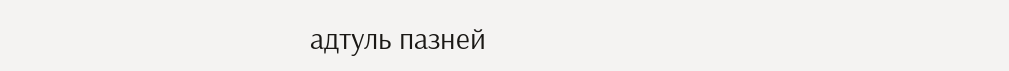адтуль пазней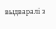выдваралі з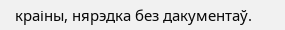краіны, нярэдка без дакументаў.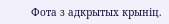Фота з адкрытых крыніц.